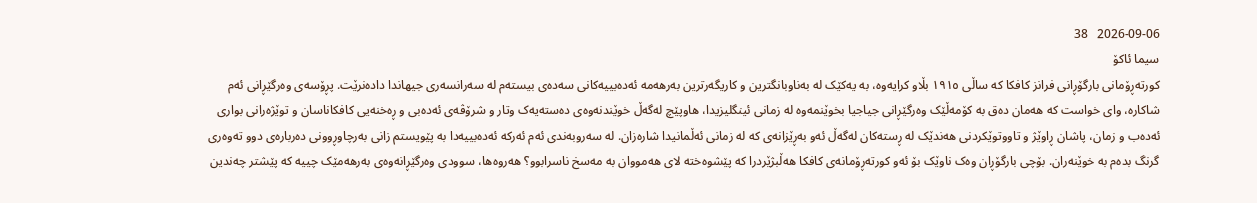2026-09-06   38
سیما ئاکۆ
کورتەڕۆمانی بارگۆڕانی فرانز کافکا کە ساڵی ١٩١٥ بڵاو کرایەوە، بە یەکێک لە بەناوبانگترین و کاریگەرترین بەرهەمە ئەدەبییەکانی سەدەی بیستەم لە سەرانسەری جیهاندا دادەنرێت. پڕۆسەی وەرگێڕانی ئەم شاکارە، وای خواست کە هەمان دەق بە کۆمەڵێک وەرگێڕانی جیاجیا بخوێنمەوە لە زمانی ئینگلیزیدا، هاوپێچ لەگەڵ خوێندنەوەی دەستەیەک وتار و شرۆڤەی ئەدەبی و ڕەخنەیی کافکاناسان و توێژەرانی بواری ئەدەب و زمان، پاشان ڕاوێژ و تاووتوێکردنی هەندێک لە ڕستەکان لەگەڵ ئەو بەڕێزانەی کە لە زمانی ئەڵمانیدا شارەزان. لە سەروبەندی ئەم ئەرکە ئەدەبییەدا بە پێویستم زانی بەرچاوڕوونی دەربارەی دوو تەوەری گرنگ بدەم بە خوێنەران. بۆچی بارگۆڕان وەک ناوێک بۆ ئەو کورتەڕۆمانەی کافکا هەڵبژێردرا کە پێشوەختە لای هەمووان بە مەسخ ناسرابوو؟ هەروەها، سوودی وەرگێڕانەوەی بەرهەمێک چییە کە پێشتر چەندین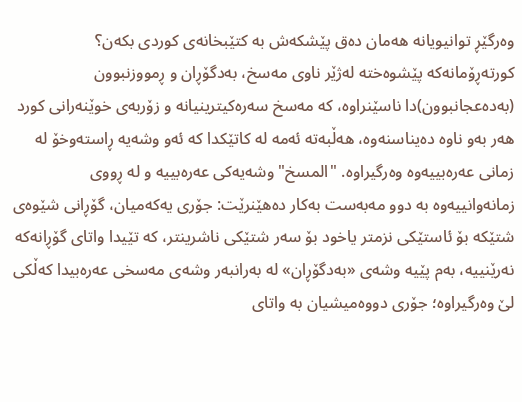وەرگێڕ توانیویانە هەمان دەق پێشکەش بە کتێبخانەی کوردی بکەن؟
کورتەڕۆمانەکە پێشوەختە لەژێر ناوی مەسخ، بەدگۆڕان و ڕمووزنبوون (بەدەعجانبوون)دا ناسێنراوە، کە مەسخ سەرەکیترینیانە و زۆربەی خوێنەرانی کورد هەر بەو ناوە دەیناسنەوە، هەڵبەتە ئەمە لە کاتێکدا کە ئەو وشەیە ڕاستەوخۆ لە زمانی عەرەبییەوە وەرگیراوە. "المسخ" وشەیەکی عەرەبییە و لە ڕووی زمانەوانییەوە بە دوو مەبەست بەکار دەهێنرێت: جۆری یەکەمیان، گۆڕانی شێوەی شتێکە بۆ ئاستێکی نزمتر یاخود بۆ سەر شتێکی ناشرینتر، کە تێیدا واتای گۆڕانەکە نەرێنییە، بەم پێیە وشەی «بەدگۆڕان» لە بەرانبەر وشەی مەسخی عەرەبیدا کەڵکی لێ وەرگیراوە؛ جۆری دووەمیشیان بە واتای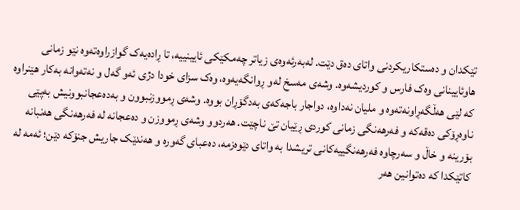تێکدان و دەستکاریکردنی واتای دەق دێت. لەبەرئەوەی زیاتر چەمکێکی ئایینییە، تا ڕادەیەک گوازراوەتەوە نێو زمانی هاوئایینانی وەک فارس و کوردیشەوە. وشەی مەسخ لەو ڕوانگەیەوە، وەک سزای خودا دژی ئەو گەل و نەتەوانە بەکار هێنراوە کە لێی هەڵگەڕاونەتەوە و ملیان نەداوە، دواجار باجەکەی بەدگۆڕان بووە. وشەی ڕمووزنبوون و بەدەعجانبوونیش بەپێی ناوەڕۆکی دەقەکە و فەرهەنگی زمانی کوردی ڕێیان تێ ناچێت. هەردوو وشەی ڕمووزن و دەعجانە لە فەرهەنگی هەنبانە بۆرینە و خاڵ و سەرچاوە فەرهەنگییەکانی تریشدا بە واتای دێوەزمە، دەعبای گەورە و هەندێک جاریش جنۆکە دێن؛ ئەمە لە کاتێکدا کە دەتوانین هەر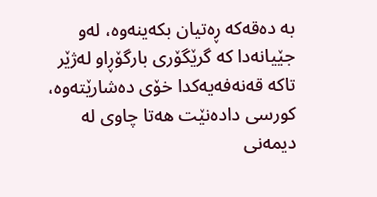بە دەقەکە ڕەتیان بکەینەوە، لەو جێیانەدا کە گرێگۆری بارگۆڕاو لەژێر تاکە قەنەفەیەکدا خۆی دەشارێتەوە، کورسی دادەنێت هەتا چاوی لە دیمەنی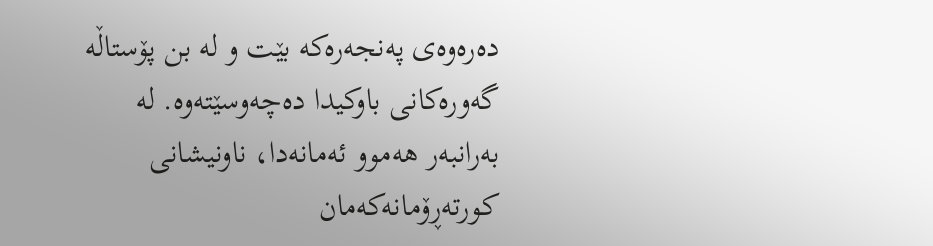دەرەوەی پەنجەرەکە بێت و لە بن پۆستاڵە گەورەکانی باوکیدا دەچەوسێتەوە. لە بەرانبەر هەموو ئەمانەدا، ناونیشانی کورتەڕۆمانەکەمان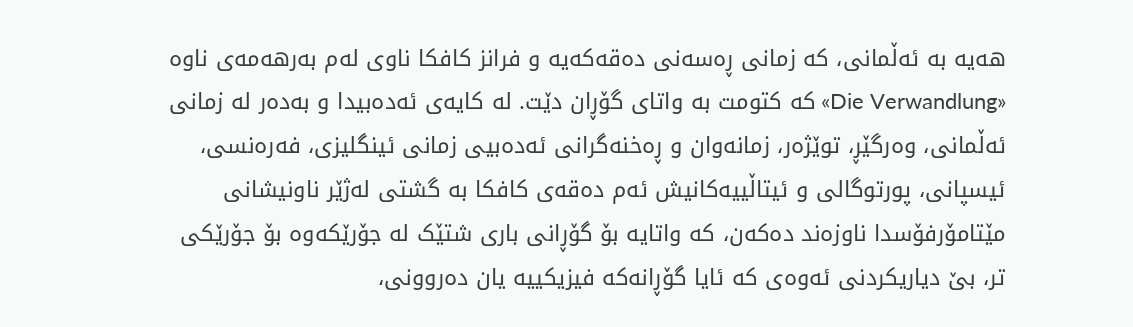هەیە بە ئەڵمانی، کە زمانی ڕەسەنی دەقەکەیە و فرانز کافکا ناوی لەم بەرهەمەی ناوە «Die Verwandlung» کە کتومت بە واتای گۆڕان دێت. لە کایەی ئەدەبیدا و بەدەر لە زمانی ئەڵمانی، وەرگێڕ، توێژەر، زمانەوان و ڕەخنەگرانی ئەدەبیی زمانی ئینگلیزی، فەرەنسی، ئیسپانی، پورتوگالی و ئیتاڵییەکانیش ئەم دەقەی کافکا بە گشتی لەژێر ناونیشانی مێتامۆرفۆسدا ناوزەند دەکەن، کە واتایە بۆ گۆڕانی باری شتێک لە جۆرێکەوە بۆ جۆرێکی تر، بێ دیاریکردنی ئەوەی کە ئایا گۆڕانەکە فیزیکییە یان دەروونی،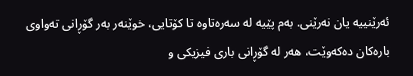ئەرێنییە یان نەرێنی. بەم پێیە لە سەرەتاوە تا کۆتایی، خوێنەر بەر گۆڕانی تەواوی بارەکان دەکەوێت، هەر لە گۆڕانی باری فیزیکی و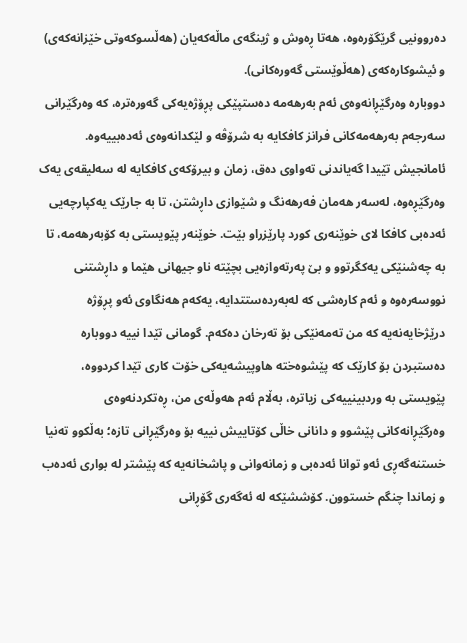دەروونیی گرێگۆرەوە، هەتا ڕەوش و ژینگەی ماڵەکەیان (هەڵسوکەوتی خێزانەکەی) و ئیشوکارەکەی (هەڵوێستی گەورەکانی).
دووبارە وەرگێڕانەوەی ئەم بەرهەمە دەستپێکی پڕۆژەیەکی گەورەترە، کە وەرگێرانی سەرجەم بەرهەمەکانی فرانز کافکایە بە شرۆڤە و لێکدانەوەی ئەدەبییەوە. ئامانجیش تێیدا گەیاندنی تەواوی دەق، زمان و بیرۆکەی کافکایە لە سەلیقەی یەک وەرگێڕەوە، لەسەر هەمان فەرهەنگ و شێوازی داڕشتن، تا بە جارێک یەکپارچەیی ئەدەبی کافکا لای خوێنەری کورد پارێزراو بێت. خوێنەر پێویستی بە کۆبەرهەمە، تا بە چەشنێکی یەکگرتوو و بێ پەرتەوازەیی بچێتە ناو جیهانی هێما و داڕشتنی نووسەرەوە و ئەم کارەشی کە لەبەردەستتدایە، یەکەم هەنگاوی ئەو پڕۆژە درێژخایەنەیە کە من تەمەنێکی بۆ تەرخان دەکەم. گومانی تێدا نییە دووبارە دەستبردن بۆ کارێک کە پێشوەختە هاوپیشەیەکی خۆت کاری تێدا کردووە، پێویستی بە وردبینییەکی زیاترە، بەڵام ئەم هەوڵەی من، ڕەتکردنەوەی وەرگێڕانەکانی پێشوو و دانانی خاڵی کۆتاییش نییە بۆ وەرگێڕانی تازە؛ بەڵکوو تەنیا خستنەگەڕی ئەو توانا ئەدەبی و زمانەوانی و پاشخانەیە کە پێشتر لە بواری ئەدەب و زماندا چنگم خستوون. کۆششێکە لە ئەگەری گۆڕانی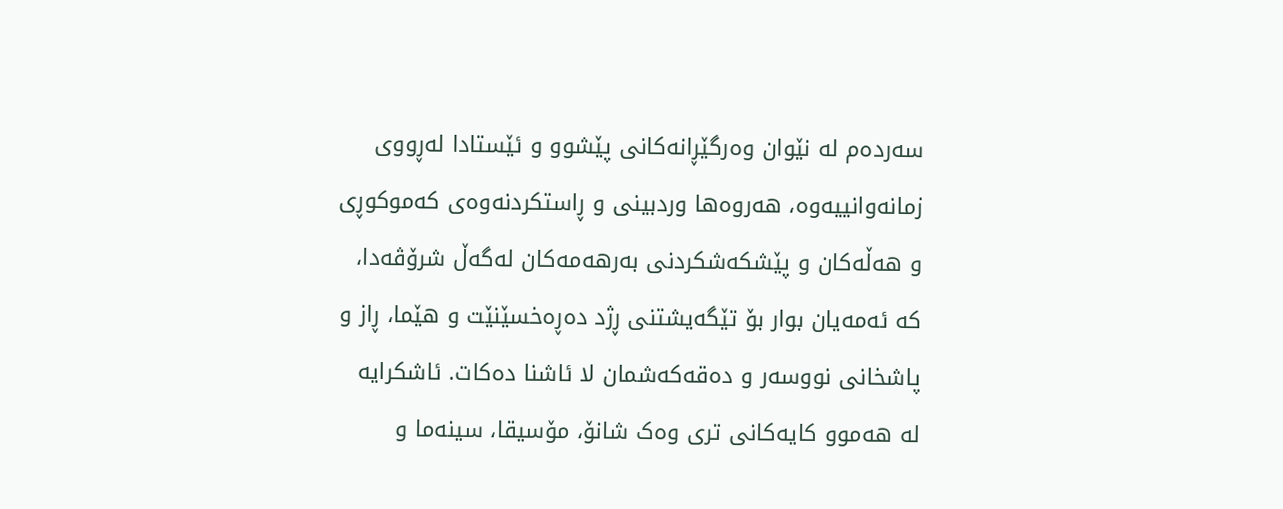سەردەم لە نێوان وەرگێڕانەکانی پێشوو و ئێستادا لەڕووی زمانەوانییەوە، هەروەها وردبینی و ڕاستکردنەوەی کەموکوڕی و هەڵەکان و پێشکەشکردنی بەرهەمەکان لەگەڵ شرۆڤەدا، کە ئەمەیان بوار بۆ تێگەیشتنی ڕژد دەڕەخسێنێت و هێما، ڕاز و پاشخانی نووسەر و دەقەکەشمان لا ئاشنا دەکات. ئاشکرایە لە هەموو کایەکانی تری وەک شانۆ، مۆسیقا، سینەما و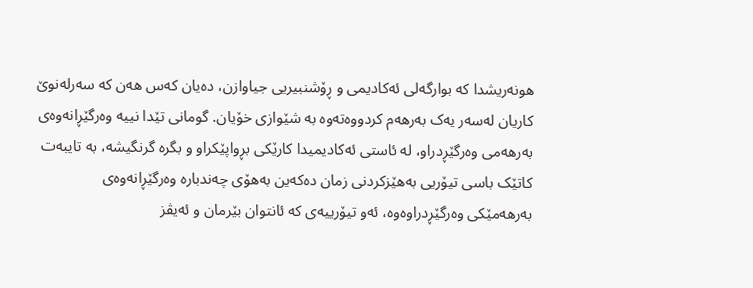هونەریشدا کە بوارگەلی ئەکادیمی و ڕۆشنبیریی جیاوازن، دەیان کەس هەن کە سەرلەنوێ کاریان لەسەر یەک بەرهەم کردووەتەوە بە شێوازی خۆیان. گومانی تێدا نییە وەرگێڕانەوەی بەرهەمی وەرگێڕدراو، لە ئاستی ئەکادیمیدا کارێکی بڕواپێکراو و بگرە گرنگیشە، بە تایبەت کاتێک باسی تیۆریی بەهێزکردنی زمان دەکەین بەهۆی چەندبارە وەرگێڕانەوەی بەرهەمێکی وەرگێڕدراوەوە، ئەو تیۆرییەی کە ئانتوان بێرمان و ئەیڤز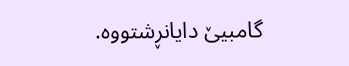گامبیێ دایانڕشتووە.